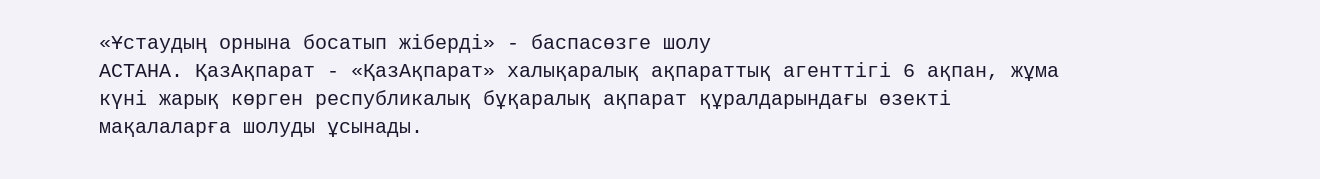«Ұстаудың орнына босатып жіберді» - баспасөзге шолу
АСТАНА. ҚазАқпарат - «ҚазАқпарат» халықаралық ақпараттық агенттігі 6 ақпан, жұма күні жарық көрген республикалық бұқаралық ақпарат құралдарындағы өзекті мақалаларға шолуды ұсынады.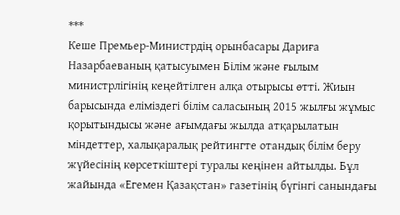***
Кеше Премьер-Министрдің орынбасары Дариға Назарбаеваның қатысуымен Білім және ғылым министрлігінің кеңейтілген алқа отырысы өтті. Жиын барысында еліміздегі білім саласының 2015 жылғы жұмыс қорытындысы және ағымдағы жылда атқарылатын міндеттер, халықаралық рейтингте отандық білім беру жүйесінің көрсеткіштері туралы кеңінен айтылды. Бұл жайында «Егемен Қазақстан» газетінің бүгінгі санындағы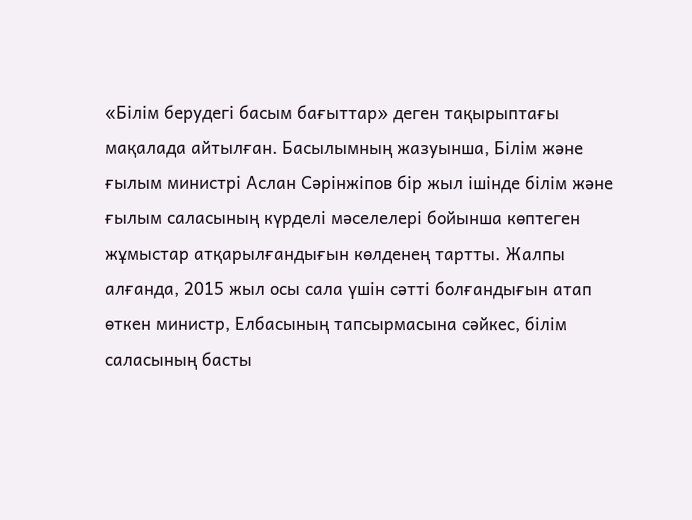«Білім берудегі басым бағыттар» деген тақырыптағы мақалада айтылған. Басылымның жазуынша, Білім және ғылым министрі Аслан Сәрінжіпов бір жыл ішінде білім және ғылым саласының күрделі мәселелері бойынша көптеген жұмыстар атқарылғандығын көлденең тартты. Жалпы алғанда, 2015 жыл осы сала үшін сәтті болғандығын атап өткен министр, Елбасының тапсырмасына сәйкес, білім саласының басты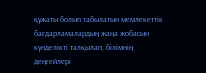құжаты болып табылатын мемлекеттік бағдарламалардың жаңа жобасын күнделікті талқылап, білімнің деңгейлері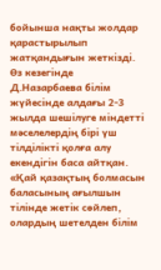бойынша нақты жолдар қарастырылып жатқандығын жеткізді. Өз кезегінде Д.Назарбаева білім жүйесінде алдағы 2-3 жылда шешілуге міндетті мәселелердің бірі үш тілділікті қолға алу екендігін баса айтқан.
«Қай қазақтың болмасын баласының ағылшын тілінде жетік сөйлеп, олардың шетелден білім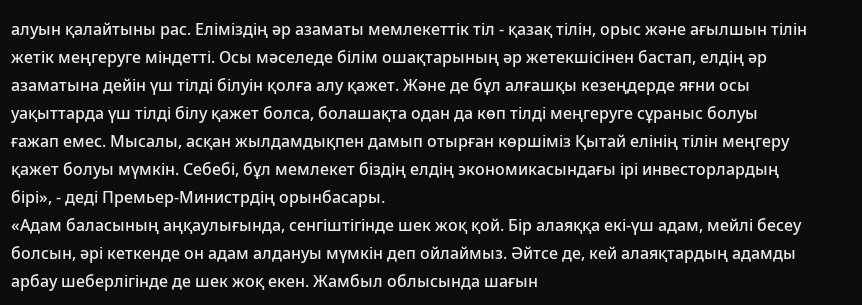алуын қалайтыны рас. Еліміздің әр азаматы мемлекеттік тіл - қазақ тілін, орыс және ағылшын тілін жетік меңгеруге міндетті. Осы мәселеде білім ошақтарының әр жетекшісінен бастап, елдің әр азаматына дейін үш тілді білуін қолға алу қажет. Және де бұл алғашқы кезеңдерде яғни осы уақыттарда үш тілді білу қажет болса, болашақта одан да көп тілді меңгеруге сұраныс болуы ғажап емес. Мысалы, асқан жылдамдықпен дамып отырған көршіміз Қытай елінің тілін меңгеру қажет болуы мүмкін. Себебі, бұл мемлекет біздің елдің экономикасындағы ірі инвесторлардың бірі», - деді Премьер-Министрдің орынбасары.
«Адам баласының аңқаулығында, сенгіштігінде шек жоқ қой. Бір алаяққа екі-үш адам, мейлі бесеу болсын, әрі кеткенде он адам алдануы мүмкін деп ойлаймыз. Әйтсе де, кей алаяқтардың адамды арбау шеберлігінде де шек жоқ екен. Жамбыл облысында шағын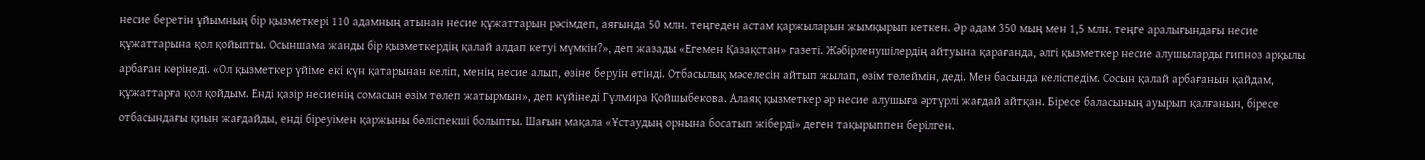несие беретін ұйымның бір қызметкері 110 адамның атынан несие құжаттарын рәсімдеп, аяғында 50 млн. теңгеден астам қаржыларын жымқырып кеткен. Әр адам 350 мың мен 1,5 млн. теңге аралығындағы несие құжаттарына қол қойыпты. Осыншама жанды бір қызметкердің қалай алдап кетуі мүмкін?», деп жазады «Егемен Қазақстан» газеті. Жәбірленушілердің айтуына қарағанда, әлгі қызметкер несие алушыларды гипноз арқылы арбаған көрінеді. «Ол қызметкер үйіме екі күн қатарынан келіп, менің несие алып, өзіне беруін өтінді. Отбасылық мәселесін айтып жылап, өзім төлеймін, деді. Мен басында келіспедім. Сосын қалай арбағанын қайдам, құжаттарға қол қойдым. Енді қазір несиенің сомасын өзім төлеп жатырмын», деп күйінеді Гүлмира Қойшыбекова. Алаяқ қызметкер әр несие алушыға әртүрлі жағдай айтқан. Біресе баласының ауырып қалғанын, біресе отбасындағы қиын жағдайды, енді біреуімен қаржыны бөліспекші болыпты. Шағын мақала «Ұстаудың орнына босатып жіберді» деген тақырыппен берілген.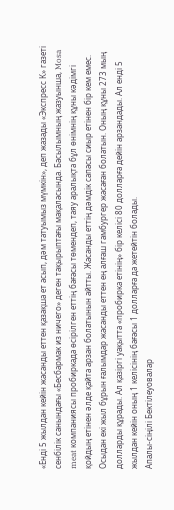«Енді 5 жылдан кейін жасанды еттен қазақша ет асып, дәм татуымыз мүмкін», деп жазады «Экспресс К» газеті сенбілік санындағы «Бесбармак из ничего» деген тақырыптағы мақаласында. Басылымның жазуынша, Mosa meat компаниясы пробиркада өсірілген еттің бағасы төмендеп, таяу аралықта бұл өнімнің құны кәдімгі қойдың етінен әлде қайта арзан болатынын айтты. Жасанды еттің дәмдік сапасы сиыр етінен бір кем емес. Осыдан екі жыл бұрын ғалымдар жасанды еттен ең алғаш гамбургер жасаған болатын. Оның құны 273 мың долларды құрады. Ал қазіргі уақытта «пробирка етінің» бір келісі 80 долларға дейін арзандады. Ал енді 5 жылдан кейін оның 1 келісінің бағасы 1 долларға да жетейтін болады.
Апалы-сіңілі Бектілеуовалар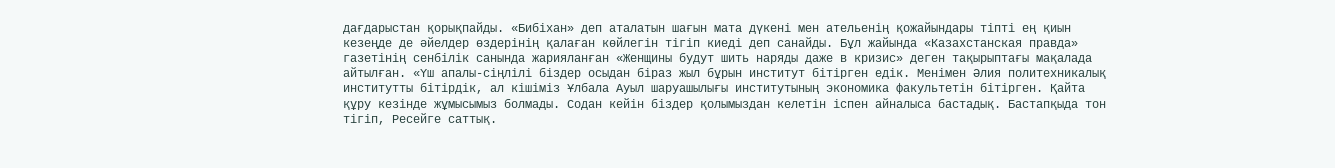дағдарыстан қорықпайды. «Бибіхан» деп аталатын шағын мата дүкені мен ательенің қожайындары тіпті ең қиын кезеңде де әйелдер өздерінің қалаған көйлегін тігіп киеді деп санайды. Бұл жайында «Казахстанская правда» газетінің сенбілік санында жарияланған «Женщины будут шить наряды даже в кризис» деген тақырыптағы мақалада айтылған. «Үш апалы-сіңлілі біздер осыдан біраз жыл бұрын институт бітірген едік. Менімен Әлия политехникалық институтты бітірдік, ал кішіміз Ұлбала Ауыл шаруашылығы институтының экономика факультетін бітірген. Қайта құру кезінде жұмысымыз болмады. Содан кейін біздер қолымыздан келетін іспен айналыса бастадық. Бастапқыда тон тігіп, Ресейге саттық.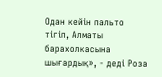Одан кейін пальто тігіп, Алматы барахолкасына шығардық», - деді Роза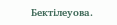Бектілеуова.